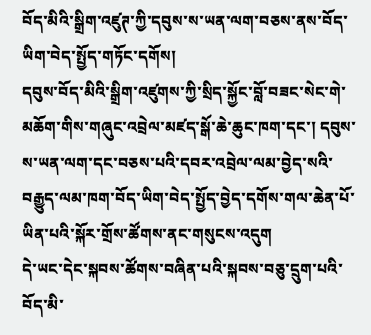བོད་མིའི་སྒྲིག་འཛུཊ་ཀྱི་དབུས་ས་ཡན་ལག་བཅས་ནས་བོད་ཡིག་བེད་སྤྱོད་གཏོང་དགོས།
དབུས་བོད་མིའི་སྒྲིག་འཛུགས་ཀྱི་སྲིད་སྐྱོང་བློ་བཟང་སེང་གེ་མཆོག་གིས་གཞུང་འབྲེལ་མཛད་སྒོ་ཆེ་ཆུང་ཁག་དང་། དབུས་ས་ཡན་ལག་དང་བཅས་པའི་དབར་འབྲེལ་ལམ་བྱེད་སའི་བརྒྱུད་ལམ་ཁག་བོད་ཡིག་བེད་སྤྱོད་བྱེད་དགོས་གལ་ཆེན་པོ་ཡིན་པའི་སྐོར་གྲོས་ཚོགས་ནང་གསུངས་འདུག
དེ་ཡང་དེང་སྐབས་ཚོགས་བཞིན་པའི་སྐབས་བཅུ་དྲུག་པའི་བོད་མི་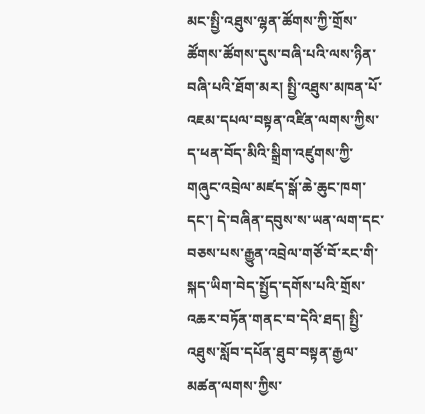མང་སྤྱི་འཐུས་ལྷན་ཚོགས་ཀྱི་གྲོས་ཚོགས་ཚོགས་དུས་བཞི་པའི་ལས་ཉིན་བཞི་པའི་ཐོག་མར། སྤྱི་འཐུས་མཁན་པོ་འཇམ་དཔལ་བསྟན་འཛིན་ལགས་ཀྱིས་ད་ཕན་བོད་མིའི་སྒྲིག་འཛུགས་ཀྱི་གཞུང་འབྲེལ་མཛད་སྒོ་ཆེ་ཆུང་ཁག་དང་། དེ་བཞིན་དབུས་ས་ཡན་ལག་དང་བཅས་པས་རྒྱུན་འབྲེལ་གཙོ་བོ་རང་གི་སྐད་ཡིག་བེད་སྤྱོད་དགོས་པའི་གྲོས་འཆར་བཏོན་གནང་བ་དེའི་ཐད། སྤྱི་འཐུས་སློབ་དཔོན་ཐུབ་བསྟན་རྒྱལ་མཚན་ལགས་ཀྱིས་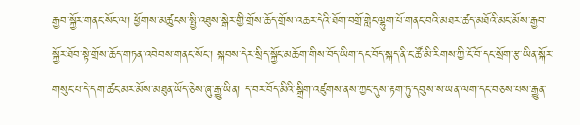རྒྱབ་སྐྱོར་གནང་སོང་ལ། ཕྱོགས་མཚུངས་སྤྱི་འཐུས་སྒེར་གྱི་གྲོས་ཆོད་གྲོས་འཆར་དེའི་ཐོག་བགྲོ་གླེང་ལྷུག་པོ་གནང་བའི་མཐར་ཚད་མཐོའི་མང་མོས་རྒྱབ་སྐྱོར་ཐོབ་སྟེ་གྲོས་ཆོད་གཏན་འབེབས་གནང་སོང་། སྐབས་དེར་སྲིད་སྐྱོང་མཆོག་གིས་བོད་ཡིག་དང་བོད་སྐད་ནི་ང་ཚོ་མི་རིགས་ཀྱི་ངོ་བོ་དང་སྲོག་རྩ་ཡིན་སྐོར་གསུང་པ་དེ་དག་ཚང་མར་མོས་མཐུན་ཡོད་ཅེས་ཞུ་རྒྱུ་ཡིན། ད་བར་བོད་མིའི་སྒྲིག་འཛུགས་ནས་ཀྱང་དུས་རྟག་ཏུ་དབུས་ས་ཡན་ལག་དང་བཅས་པས་རྒྱུན་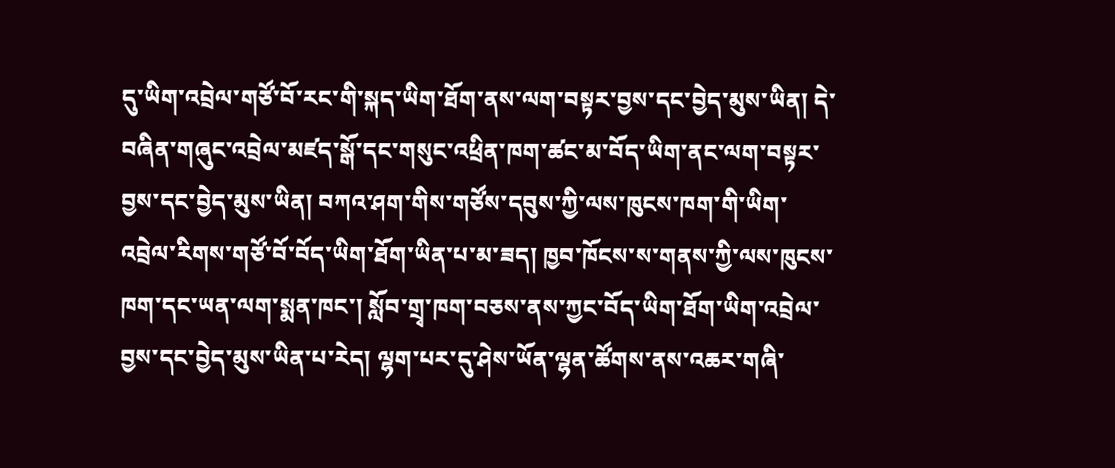དུ་ཡིག་འབྲེལ་གཙོ་བོ་རང་གི་སྐད་ཡིག་ཐོག་ནས་ལག་བསྟར་བྱས་དང་བྱེད་མུས་ཡིན། དེ་བཞིན་གཞུང་འབྲེལ་མཛད་སྒོ་དང་གསུང་འཕྲིན་ཁག་ཚང་མ་བོད་ཡིག་ནང་ལག་བསྟར་བྱས་དང་བྱེད་མུས་ཡིན། བཀའ་ཤག་གིས་གཙོས་དབུས་ཀྱི་ལས་ཁུངས་ཁག་གི་ཡིག་འབྲེལ་རིགས་གཙོ་བོ་བོད་ཡིག་ཐོག་ཡིན་པ་མ་ཟད། ཁྱབ་ཁོངས་ས་གནས་ཀྱི་ལས་ཁུངས་ཁག་དང་ཡན་ལག་སྨན་ཁང་། སློབ་གྲྭ་ཁག་བཅས་ནས་ཀྱང་བོད་ཡིག་ཐོག་ཡིག་འབྲེལ་བྱས་དང་བྱེད་མུས་ཡིན་པ་རེད། ལྷག་པར་དུ་ཤེས་ཡོན་ལྷན་ཚོགས་ནས་འཆར་གཞི་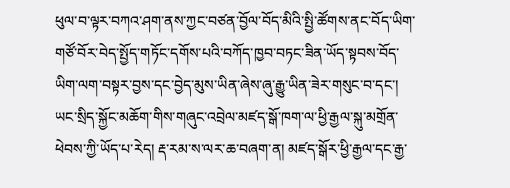ཕུལ་བ་ལྟར་བཀའ་ཤག་ནས་ཀྱང་བཙན་བྱོལ་བོད་མིའི་སྤྱི་ཚོགས་ནང་བོད་ཡིག་གཙོ་བོར་བེད་སྤྱོད་གཏོང་དགོས་པའི་བཀོད་ཁྱབ་བཏང་ཟིན་ཡོད་སྟབས་བོད་ཡིག་ལག་བསྟར་བྱས་དང་བྱེད་མུས་ཡིན་ཞེས་ཞུ་རྒྱུ་ཡིན་ཟེར་གསུང་བ་དང་། ཡང་སྲིད་སྐྱོང་མཆོག་གིས་གཞུང་འབྲེལ་མཛད་སྒོ་ཁག་ལ་ཕྱི་རྒྱལ་སྐུ་མགྲོན་ཕེབས་ཀྱི་ཡོད་པ་རེད། རྡ་རམ་ས་ལར་ཆ་བཞག་ན། མཛད་སྒོར་ཕྱི་རྒྱལ་དང་རྒྱ་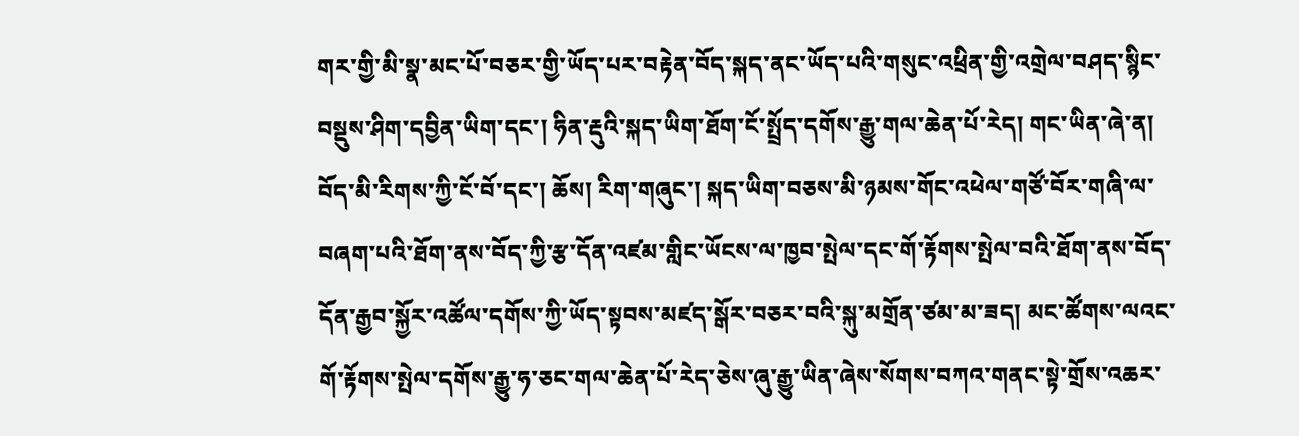གར་གྱི་མི་སྣ་མང་པོ་བཅར་གྱི་ཡོད་པར་བརྟེན་བོད་སྐད་ནང་ཡོད་པའི་གསུང་འཕྲིན་གྱི་འགྲེལ་བཤད་སྙིང་བསྡུས་ཤིག་དབྱིན་ཡིག་དང་། ཧིན་རྡུའི་སྐད་ཡིག་ཐོག་ངོ་སྤྲོད་དགོས་རྒྱུ་གལ་ཆེན་པོ་རེད། གང་ཡིན་ཞེ་ན། བོད་མི་རིགས་ཀྱི་ངོ་བོ་དང་། ཆོས། རིག་གཞུང་། སྐད་ཡིག་བཅས་མི་ཉམས་གོང་འཕེལ་གཙོ་བོར་གཞི་ལ་བཞག་པའི་ཐོག་ནས་བོད་ཀྱི་རྩ་དོན་འཛམ་གླིང་ཡོངས་ལ་ཁྱབ་སྤེལ་དང་གོ་རྟོགས་སྤེལ་བའི་ཐོག་ནས་བོད་དོན་རྒྱབ་སྐྱོར་འཚོལ་དགོས་ཀྱི་ཡོད་སྟབས་མཛད་སྒོར་བཅར་བའི་སྐུ་མགྲོན་ཙམ་མ་ཟད། མང་ཚོགས་ལའང་གོ་རྟོགས་སྤེལ་དགོས་རྒྱུ་ཧ་ཅང་གལ་ཆེན་པོ་རེད་ཅེས་ཞུ་རྒྱུ་ཡིན་ཞེས་སོགས་བཀའ་གནང་སྟེ་གྲོས་འཆར་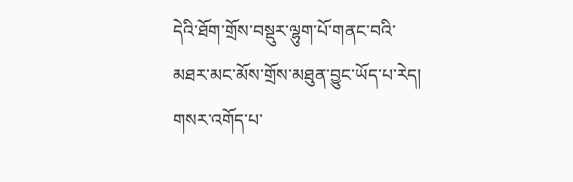དེའི་ཐོག་གྲོས་བསྡུར་ལྷུག་པོ་གནང་བའི་མཐར་མང་མོས་གྲོས་མཐུན་བྱུང་ཡོད་པ་རེད།
གསར་འགོད་པ་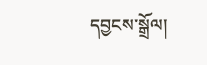དབྱངས་སྒྲོལ།